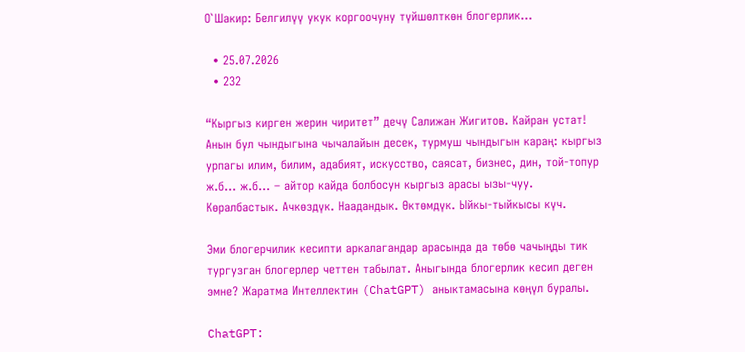О`Шакир: Белгилүү укук коргоочуну түйшөлткөн блогерлик…

  • 25.07.2026
  • 232

“Кыргыз кирген жерин чиритет” дечү Салижан Жигитов. Кайран устат! Анын бул чындыгына чычалайын десек, турмуш чындыгын караң: кыргыз урпагы илим, билим, адабият, искусство, саясат, бизнес, дин, той-топур ж.б… ж.б… – айтор кайда болбосун кыргыз арасы ызы-чуу. Көралбастык. Ачкөздүк. Наадандык. Өктөмдүк. Ыйкы-тыйкысы күч.

Эми блогерчилик кесипти аркалагандар арасында да төбө чачыңды тик тургузган блогерлер четтен табылат. Аныгында блогерлик кесип деген эмне? Жаратма Интеллектин (ChatGPT) аныктамасына көңүл буралы.

ChatGPT: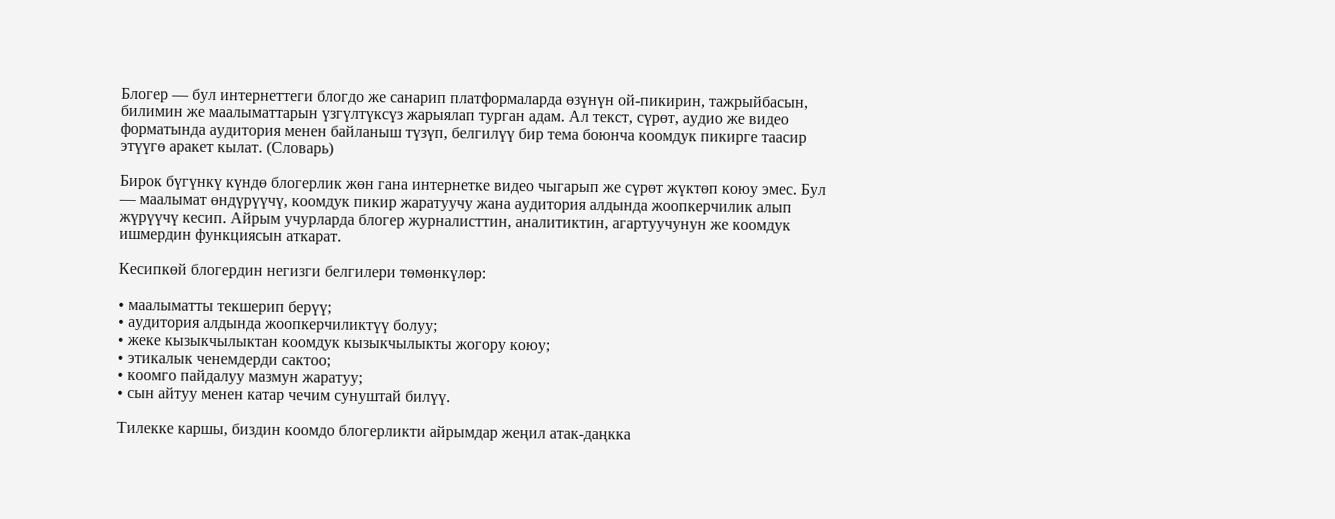Блогер — бул интернеттеги блогдо же санарип платформаларда өзүнүн ой-пикирин, тажрыйбасын, билимин же маалыматтарын үзгүлтүксүз жарыялап турган адам. Ал текст, сүрөт, аудио же видео форматында аудитория менен байланыш түзүп, белгилүү бир тема боюнча коомдук пикирге таасир этүүгө аракет кылат. (Словарь)

Бирок бүгүнкү күндө блогерлик жөн гана интернетке видео чыгарып же сүрөт жүктөп коюу эмес. Бул — маалымат өндүрүүчү, коомдук пикир жаратуучу жана аудитория алдында жоопкерчилик алып жүрүүчү кесип. Айрым учурларда блогер журналисттин, аналитиктин, агартуучунун же коомдук ишмердин функциясын аткарат.

Кесипкөй блогердин негизги белгилери төмөнкүлөр:

• маалыматты текшерип берүү;
• аудитория алдында жоопкерчиликтүү болуу;
• жеке кызыкчылыктан коомдук кызыкчылыкты жогору коюу;
• этикалык ченемдерди сактоо;
• коомго пайдалуу мазмун жаратуу;
• сын айтуу менен катар чечим сунуштай билүү.

Тилекке каршы, биздин коомдо блогерликти айрымдар жеңил атак-даңкка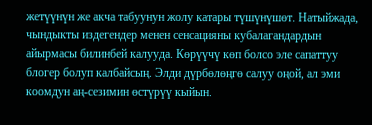жетүүнүн же акча табуунун жолу катары түшүнүшөт. Натыйжада, чындыкты издегендер менен сенсацияны кубалагандардын айырмасы билинбей калууда. Көрүүчү көп болсо эле сапаттуу блогер болуп калбайсың. Элди дүрбөлөңгө салуу оңой, ал эми коомдун аң-сезимин өстүрүү кыйын.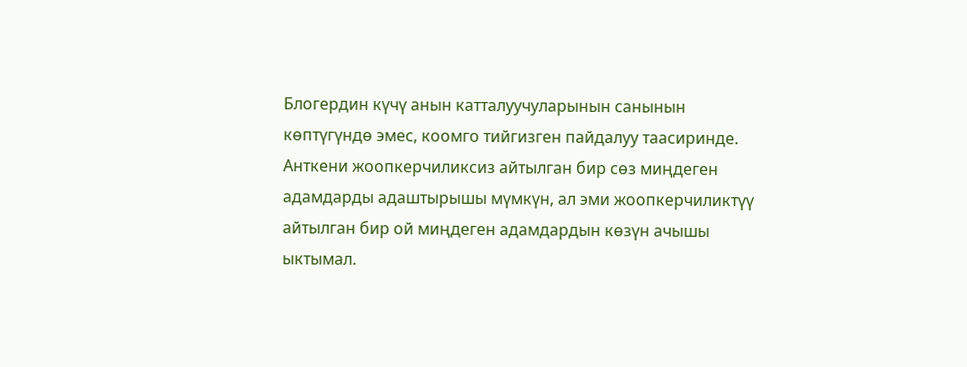Блогердин күчү анын катталуучуларынын санынын көптүгүндө эмес, коомго тийгизген пайдалуу таасиринде. Анткени жоопкерчиликсиз айтылган бир сөз миңдеген адамдарды адаштырышы мүмкүн, ал эми жоопкерчиликтүү айтылган бир ой миңдеген адамдардын көзүн ачышы ыктымал.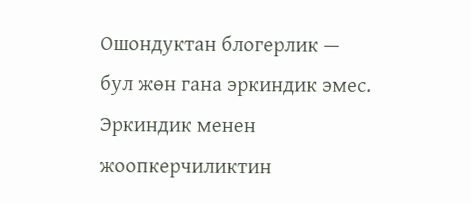Ошондуктан блогерлик — бул жөн гана эркиндик эмес. Эркиндик менен жоопкерчиликтин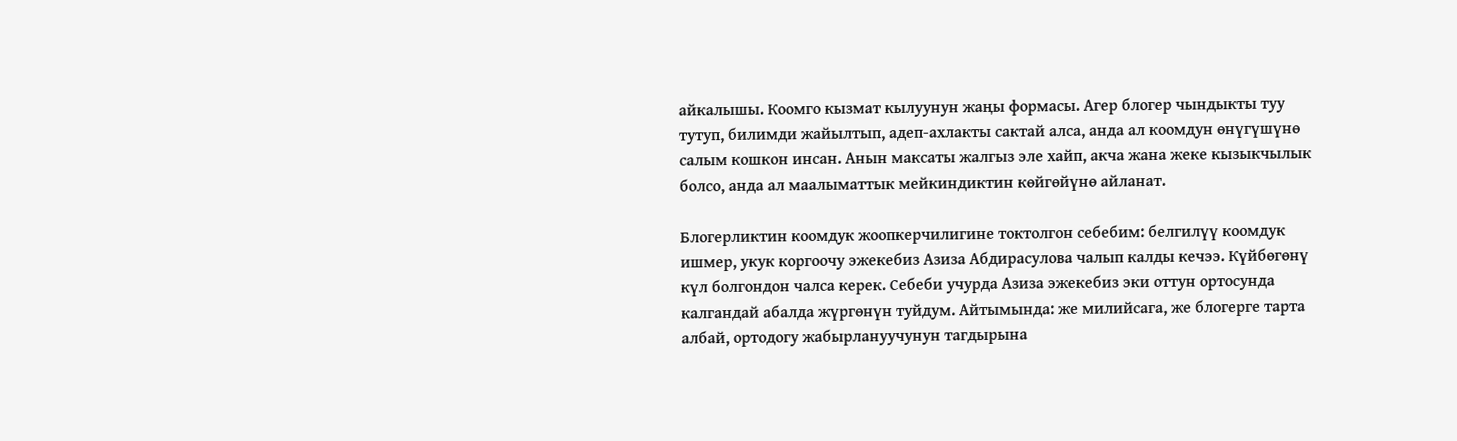айкалышы. Коомго кызмат кылуунун жаңы формасы. Агер блогер чындыкты туу тутуп, билимди жайылтып, адеп-ахлакты сактай алса, анда ал коомдун өнүгүшүнө салым кошкон инсан. Анын максаты жалгыз эле хайп, акча жана жеке кызыкчылык болсо, анда ал маалыматтык мейкиндиктин көйгөйүнө айланат.

Блогерликтин коомдук жоопкерчилигине токтолгон себебим: белгилүү коомдук ишмер, укук коргоочу эжекебиз Азиза Абдирасулова чалып калды кечээ. Күйбөгөнү күл болгондон чалса керек. Себеби учурда Азиза эжекебиз эки оттун ортосунда калгандай абалда жүргөнүн туйдум. Айтымында: же милийсага, же блогерге тарта албай, ортодогу жабырлануучунун тагдырына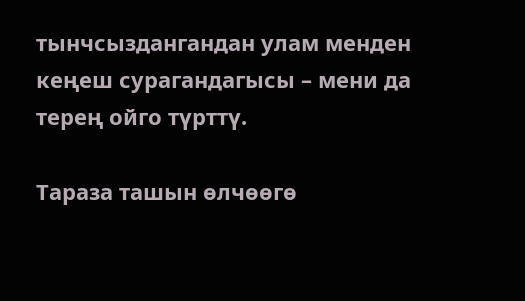тынчсыздангандан улам менден кеңеш сурагандагысы – мени да терең ойго түрттү.

Тараза ташын өлчөөгө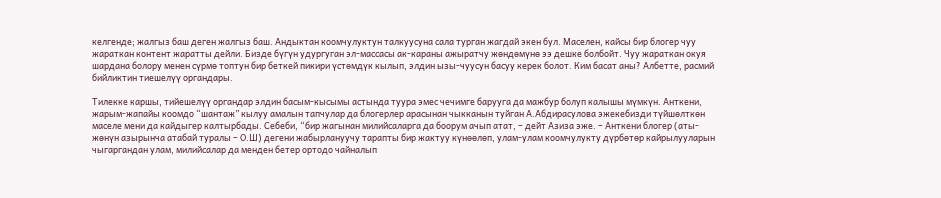келгенде; жалгыз баш деген жалгыз баш. Андыктан коомчулуктун талкуусуна сала турган жагдай экен бул. Маселен, кайсы бир блогер чуу жараткан контент жаратты дейли. Бизде бүгүн удургуган эл-массасы ак-караны ажыратчу жөндөмүнө ээ дешке болбойт. Чуу жараткан окуя шардана болору менен сүрмө топтун бир беткей пикири үстөмдүк кылып, элдин ызы-чуусун басуу керек болот. Ким басат аны? Албетте, расмий бийликтин тиешелүү органдары.

Тилекке каршы, тийешелүү органдар элдин басым-кысымы астында туура эмес чечимге барууга да мажбур болуп калышы мүмкүн. Анткени, жарым-жапайы коомдо “шантаж” кылуу амалын тапчулар да блогерлер арасынан чыкканын туйган А.Абдирасулова эжекебизди түйшөлткөн маселе мени да кайдыгер калтырбады. Себеби, “бир жагынан милийсаларга да боорум ачып атат, – дейт Азиза эже. – Анткени блогер (аты-жөнүн азырынча атабай туралы – О.Ш) дегени жабырлануучу тарапты бир жактуу күнөөлөп, улам-улам коомчулукту дүрбөтөр кайрылууларын чыгаргандан улам, милийсалар да менден бетер ортодо чайналып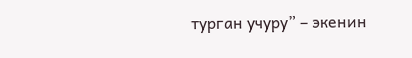турган учуру” – экенин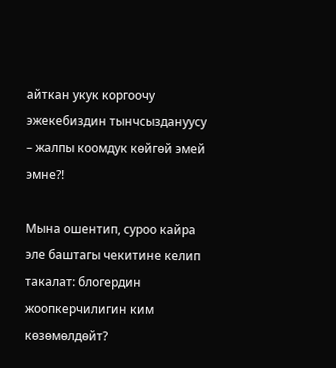айткан укук коргоочу эжекебиздин тынчсыздануусу – жалпы коомдук көйгөй эмей эмне?!

Мына ошентип, суроо кайра эле баштагы чекитине келип такалат: блогердин жоопкерчилигин ким көзөмөлдөйт?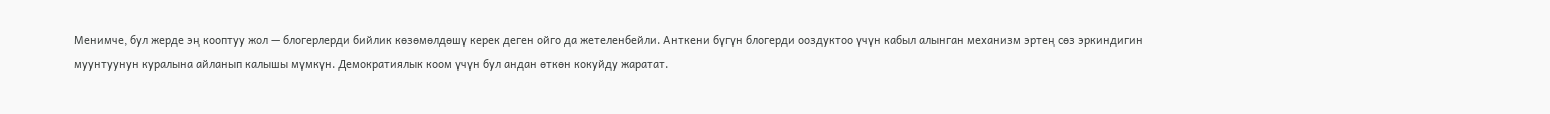Менимче, бул жерде эң кооптуу жол — блогерлерди бийлик көзөмөлдөшү керек деген ойго да жетеленбейли. Анткени бүгүн блогерди ооздуктоо үчүн кабыл алынган механизм эртең сөз эркиндигин муунтуунун куралына айланып калышы мүмкүн. Демократиялык коом үчүн бул андан өткөн кокуйду жаратат.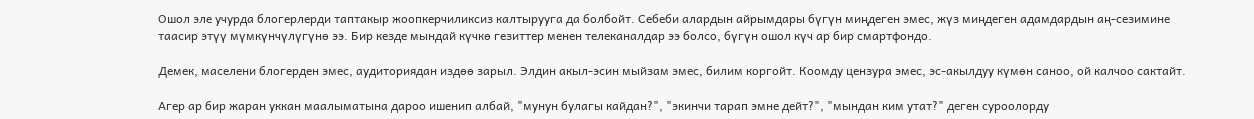Ошол эле учурда блогерлерди таптакыр жоопкерчиликсиз калтырууга да болбойт. Себеби алардын айрымдары бүгүн миңдеген эмес, жүз миңдеген адамдардын аң-сезимине таасир этүү мүмкүнчүлүгүнө ээ. Бир кезде мындай күчкө гезиттер менен телеканалдар ээ болсо, бүгүн ошол күч ар бир смартфондо.

Демек, маселени блогерден эмес, аудиториядан издөө зарыл. Элдин акыл-эсин мыйзам эмес, билим коргойт. Коомду цензура эмес, эс-акылдуу күмөн саноо, ой калчоо сактайт.

Агер ар бир жаран уккан маалыматына дароо ишенип албай, "мунун булагы кайдан?", "экинчи тарап эмне дейт?", "мындан ким утат?" деген суроолорду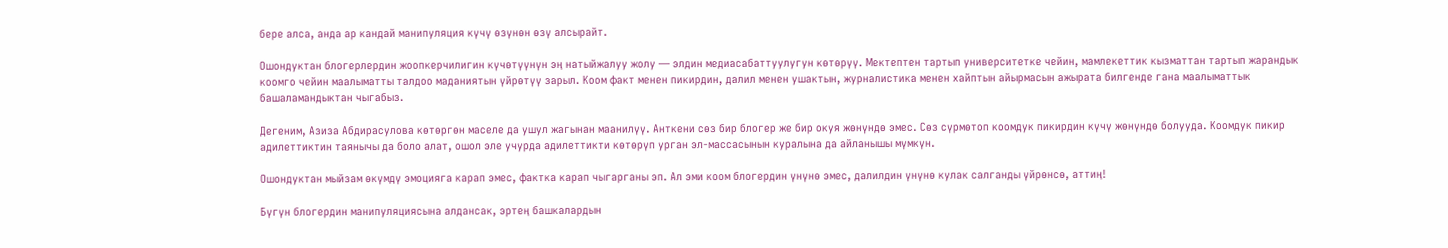бере алса, анда ар кандай манипуляция күчү өзүнөн өзү алсырайт.

Ошондуктан блогерлердин жоопкерчилигин күчөтүүнүн эң натыйжалуу жолу — элдин медиасабаттуулугун көтөрүү. Мектептен тартып университетке чейин, мамлекеттик кызматтан тартып жарандык коомго чейин маалыматты талдоо маданиятын үйрөтүү зарыл. Коом факт менен пикирдин, далил менен ушактын, журналистика менен хайптын айырмасын ажырата билгенде гана маалыматтык башаламандыктан чыгабыз.

Дегеним, Азиза Абдирасулова көтөргөн маселе да ушул жагынан маанилүү. Анткени сөз бир блогер же бир окуя жөнүндө эмес. Сөз сүрмөтоп коомдук пикирдин күчү жөнүндө болууда. Коомдук пикир адилеттиктин таянычы да боло алат, ошол эле учурда адилеттикти көтөрүп урган эл-массасынын куралына да айланышы мүмкүн.

Ошондуктан мыйзам өкүмдү эмоцияга карап эмес, фактка карап чыгарганы эп. Ал эми коом блогердин үнүнө эмес, далилдин үнүнө кулак салганды үйрөнсө, аттиң!

Бүгүн блогердин манипуляциясына алдансак, эртең башкалардын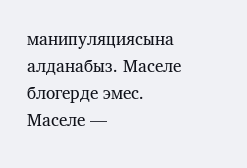манипуляциясына алданабыз. Маселе блогерде эмес. Маселе —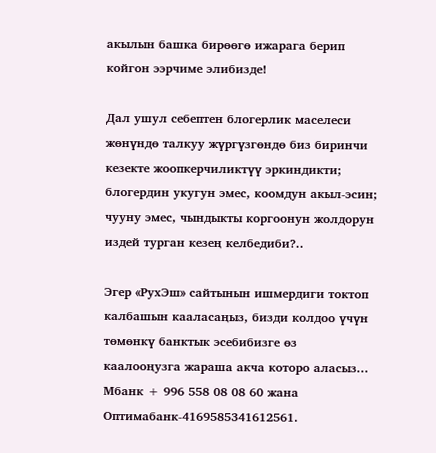акылын башка бирөөгө ижарага берип койгон ээрчиме элибизде!

Дал ушул себептен блогерлик маселеси жөнүндө талкуу жүргүзгөндө биз биринчи кезекте жоопкерчиликтүү эркиндикти; блогердин укугун эмес, коомдун акыл-эсин; чууну эмес, чындыкты коргоонун жолдорун издей турган кезең келбедиби?..

Эгер «РухЭш» сайтынын ишмердиги токтоп калбашын кааласаңыз, бизди колдоо үчүн төмөнкү банктык эсебибизге өз каалооңузга жараша акча которо аласыз... Мбанк + 996 558 08 08 60 жана Оптимабанк-4169585341612561.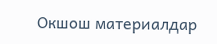Окшош материалдар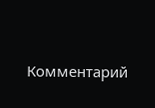Комментарий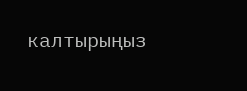калтырыңыз